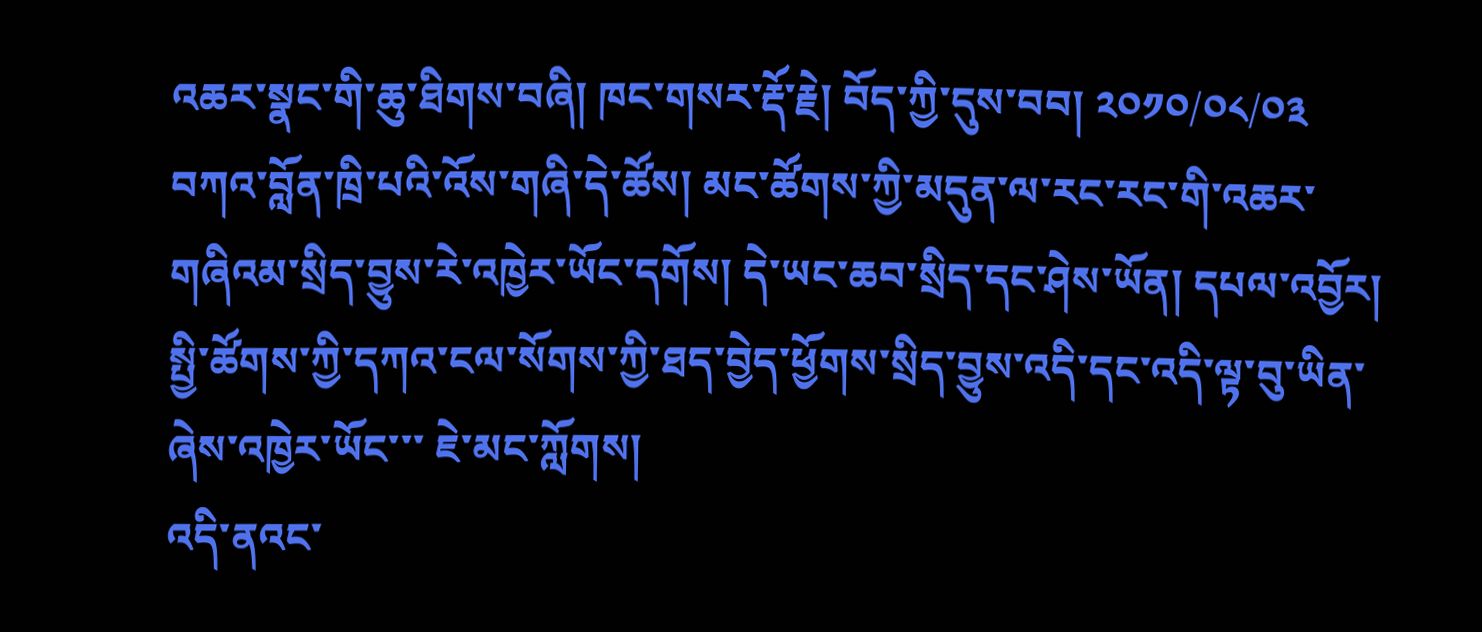འཆར་སྣང་གི་ཆུ་ཐིགས་བཞི། ཁང་གསར་རྡོ་རྗེ། བོད་ཀྱི་དུས་བབ། ༢༠༡༠/༠༨/༠༣ བཀའ་བློན་ཁྲི་པའི་འོས་གཞི་དེ་ཚོས། མང་ཚོགས་ཀྱི་མདུན་ལ་རང་རང་གི་འཆར་གཞིའམ་སྲིད་བྱུས་རེ་འཁྱེར་ཡོང་དགོས། དེ་ཡང་ཆབ་སྲིད་དང་ཤེས་ཡོན། དཔལ་འབྱོར། སྤྱི་ཚོགས་ཀྱི་དཀའ་ངལ་སོགས་ཀྱི་ཐད་བྱེད་ཕྱོགས་སྲིད་བྱུས་འདི་དང་འདི་ལྟ་བུ་ཡིན་ཞེས་འཁྱེར་ཡོང་་་ ཇེ་མང་ཀློགས།
འདི་ནའང་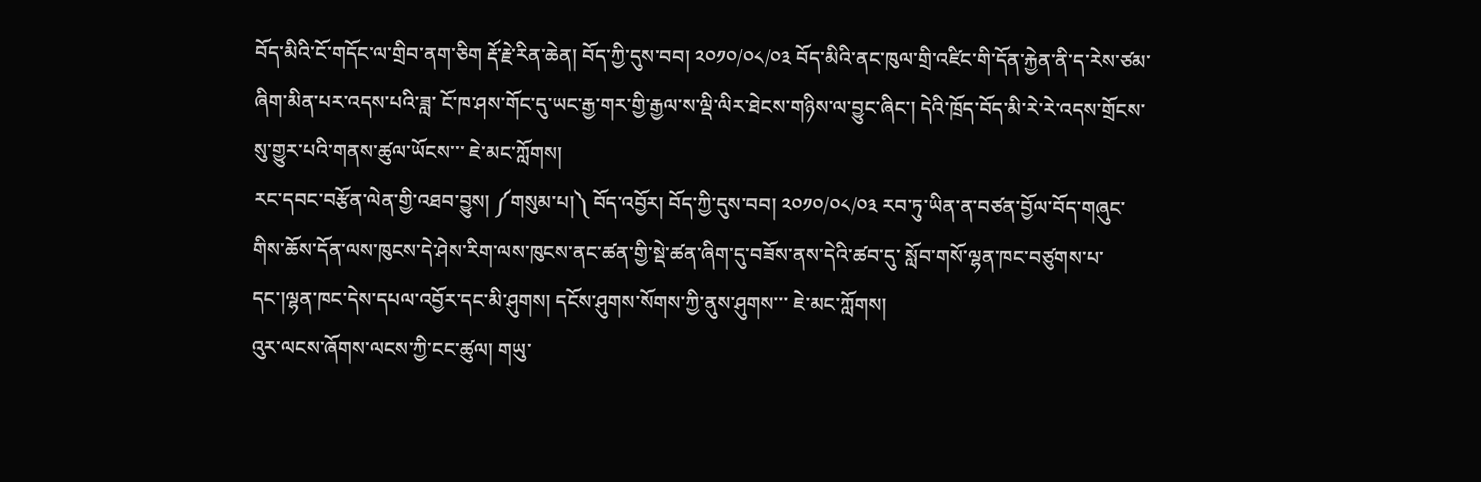བོད་མིའི་ངོ་གདོང་ལ་གྲིབ་ནག་ཅིག རྡོ་རྗེ་རིན་ཆེན། བོད་ཀྱི་དུས་བབ། ༢༠༡༠/༠༨/༠༣ བོད་མིའི་ནང་ཁུལ་གྲི་འཛིང་གི་དོན་རྐྱེན་ནི་ད་རེས་ཙམ་ཞིག་མིན་པར་འདས་པའི་ཟླ་ ངོ་ཁ་ཤས་གོང་དུ་ཡང་རྒྱ་གར་གྱི་རྒྱལ་ས་ལྡི་ལིར་ཐེངས་གཉིས་ལ་བྱུང་ཞིང་། དེའི་ཁྲོད་བོད་མི་རེ་རེ་འདས་གྲོངས་སུ་གྱུར་པའི་གནས་ཚུལ་ཡོངས་་་ ཇེ་མང་ཀློགས།
རང་དབང་བརྩོན་ལེན་གྱི་འཐབ་བྱུས། ༼གསུམ་པ།༽ བོད་འབྱོར། བོད་ཀྱི་དུས་བབ། ༢༠༡༠/༠༨/༠༣ རབ་ཏུ་ཡིན་ན་བཙན་བྱོལ་བོད་གཞུང་གིས་ཆོས་དོན་ལས་ཁུངས་དེ་ཤེས་རིག་ལས་ཁུངས་ནང་ཚན་གྱི་སྡེ་ཚན་ཞིག་དུ་བཟོས་ནས་དེའི་ཚབ་དུ་ སློབ་གསོ་ལྷན་ཁང་བཙུགས་པ་དང་།ལྷན་ཁང་དེས་དཔལ་འབྱོར་དང་མི་ཤུགས། དངོས་ཤུགས་སོགས་ཀྱི་ནུས་ཤུགས་་་ ཇེ་མང་ཀློགས།
འུར་ལངས་ཞོགས་ལངས་ཀྱི་ངང་ཚུལ། གཡུ་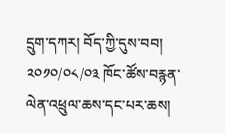དྲུག་དཀར། བོད་ཀྱི་དུས་བབ། ༢༠༡༠/༠༨/༠༣ ཁོང་ཚོས་བརྙན་ལེན་འཕྲུལ་ཆས་དང་པར་ཆས།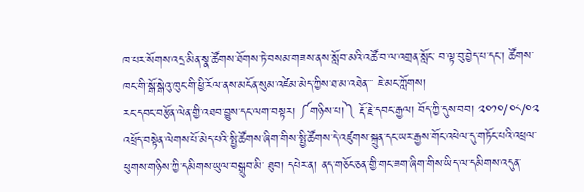ཁ་པར་སོགས་འདྲ་མིན་སྣ་ཚོགས་ཐོགས་ཏེ་བསམ་གཟས་ནས་སློབ་མའི་འཚོ་བ་ལ་འགྲན་སློང་ བ་ལྟ་བུ་བྱེད་པ་དང་། ཚོགས་ཁང་གི་སྒོ་སྒེའུ་ཁུང་གི་ཕྱི་རོལ་ནས་མངོན་སུམ་འཛེམ་མེད་ཀྱིས་ཐ་མ་འཐེན་་་ ཇེ་མང་ཀློགས།
རང་དབང་བརྩོན་ལེན་གྱི་འཐབ་བྱུས་དང་ལག་བསྟར། ༼གཉིས་པ།༽ རྡོ་རྗེ་དབང་རྒྱལ། བོད་ཀྱི་དུས་བབ། ༢༠༡༠/༠༨/༠༢ འཕྲོད་བསྟེན་ལེགས་པོ་མེད་པའི་སྤྱི་ཚོགས་ཞིག་གིས་སྤྱི་ཚོགས་དེ་འཛུགས་སྐྲུན་དང་ཡར་རྒྱས་གོང་འཕེལ་དུ་གཏོང་པའི་འཕྲལ་ཕུགས་གཉིས་ཀྱི་དམིགས་ཡུལ་བསྒྲུབ་མི་ ཐུབ། དཔེར་ན། ནད་གཅོང་ཅན་གྱི་གང་ཟག་ཞིག་གིས་ཡིད་ལ་དམིགས་འདུན་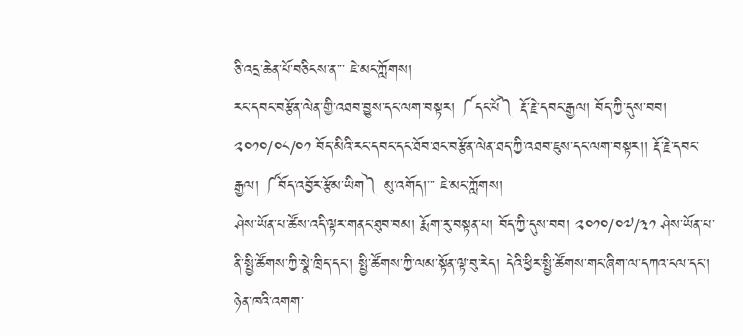ཅི་འདྲ་ཆེན་པོ་བཅིངས་ན་་་ ཇེ་མང་ཀློགས།
རང་དབང་བརྩོན་ལེན་གྱི་འཐབ་བྱུས་དང་ལག་བསྟར། ༼དང་པོ༽ རྡོ་རྗེ་དབང་རྒྱལ། བོད་ཀྱི་དུས་བབ། ༢༠༡༠/༠༨/༠༡ བོད་མིའི་རང་དབང་དང་ཐོབ་ཐང་བརྩོན་ལེན་ཐད་ཀྱི་འཐབ་ཇུས་དང་ལག་བསྟར།། རྡོ་རྗེ་དབང་རྒྱལ། ༼བོད་འབྱོར་རྩོམ་ཡིག༽ མུ་འགོད།་་་ ཇེ་མང་ཀློགས།
ཤེས་ཡོན་པ་ཚོས་འདི་ལྟར་གནང་ཐུབ་བམ། རྨོག་རུ་བསྟན་པ། བོད་ཀྱི་དུས་བབ། ༢༠༡༠/༠༧/༣༡ ཤེས་ཡོན་པ་ནི་སྤྱི་ཚོགས་ཀྱི་སྣེ་ཁྲིད་དང་། སྤྱི་ཚོགས་ཀྱི་ལམ་སྟོན་ལྟ་བུ་རེད། དེའི་ཕྱིར་སྤྱི་ཚོགས་གང་ཞིག་ལ་དཀའ་ངལ་དང་། ཉེན་ཁའི་འགག་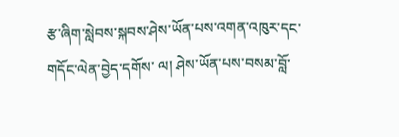རྩ་ཞིག་སླེབས་སྐབས་ཤེས་ཡོན་པས་འགན་འཁུར་དང་གདོང་ལེན་བྱེད་དགོས་ ལ། ཤེས་ཡོན་པས་བསམ་བློ་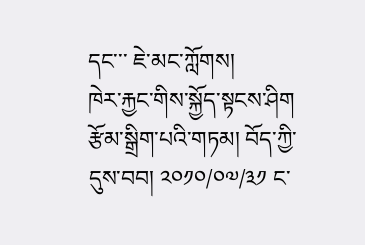དང་་་ ཇེ་མང་ཀློགས།
ཁེར་རྐྱང་གིས་སྐྱོད་སྟངས་ཤིག རྩོམ་སྒྲིག་པའི་གཏམ། བོད་ཀྱི་དུས་བབ། ༢༠༡༠/༠༧/༣༡ ང་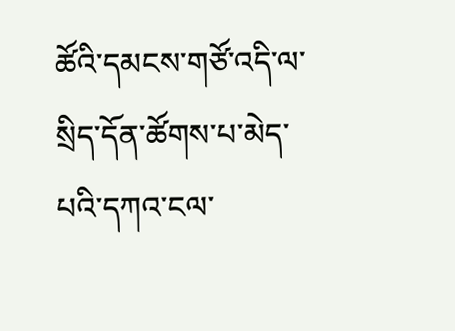ཚོའི་དམངས་གཙོ་འདི་ལ་སྲིད་དོན་ཚོགས་པ་མེད་པའི་དཀའ་ངལ་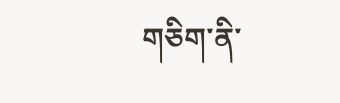གཅིག་ནི་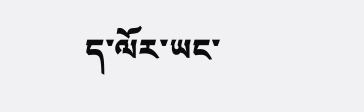ད་ལོར་ཡང་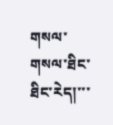གསལ་གསལ་ཐིང་ཐིང་རེད།་་་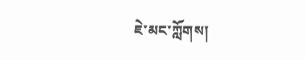ཇེ་མང་ཀློགས།